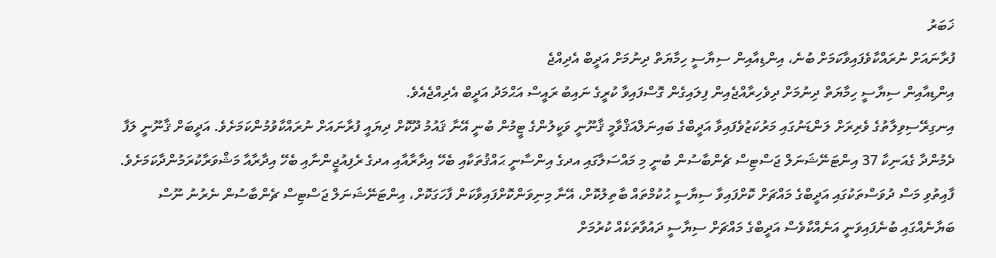ޚަބަރު
ފުރާނައަށް ނުރައްކާވެފައިވާކަމަށް ބުނެ، އިންޑިއާއިން ސިޔާސީ ހިމާޔަތް ދިނުމަށް އަދީބް އެދިއްޖެ
އިންޑިއާއިން ސިޔާސީ ހިމާޔަތް ދިނުމަށް ދިވެހިރާއްޖެއިން ފިލައިގެން ގޮސްފައިވާ ކުރީގެ ނައިބު ރައީސް އަޙްމަދު އަދީބް އެދިއްޖެއެވެ.
އިނގިރޭސިވިލާތުގެ ވެރިރަށް ލަންޑަނުގައި މަރުކަޒުވެފައިވާ އަދީބްގެ ބައިނަލްއަޤްވާމީ ޤާނޫނީ ވަކީލުންގެ ޓީމުން ބުނީ އޭނާ ޤައުމު ދޫކޮށް ދިޔައީ ފުރާނައަށް ނުރައްކާވުމުންކަމަށެވެ. އަދީބަށް ޤާނޫނީ ލަފާ ދެމުންދާ ގެއަނިކާ 37 އިންޓަނޭޝަނަލް ޖަސްޓިސް ޗެންބާސުން ބުނީ މި މައްސަލާގައި އދގެ އިންސާނީ ޙައްޤުތަކާއި ބެހޭ އިދާރާއާއި އދގެ ރެފިއުޖީންނާއި ބެހޭ އިދާރާއާ މަޝްވަރާކުރަމުންދާކަމަށެވެ.
ފާއިތުވި މަސް ދުވަސްތަކުގައި އަދީބްގެ މައްޗަށް ކޮށްފައިވާ ސިޔާސީ ޙުކުމްތައް ބާތިލުކޮށް، އޭނާ މިނިވަންކޮށްފައިވާކަން ފާހަގަކޮށް، އިންޓަނޭޝަނަލް ޖަސްޓިސް ޗެންބާސުން ނެރުނު ނޫސް ބަޔާނެއްގައި ބުނެފައިވަނީ އަނެއްކާވެސް އަދީބްގެ މައްޗަށް ސިޔާސީ ދައުވާތަކެއް ކުރުމަށް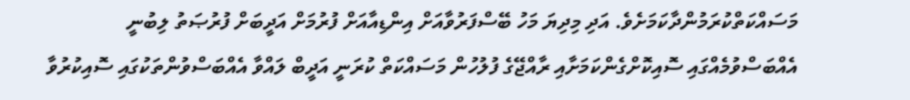މަސައްކަތްކުރަމުންދާކަމަށެވެ. އަދި މިދިޔަ މަހު ބޭސްފަރުވާއަށް އިންޑިއާއަށް ފުރުމަށް އަދީބަށް ފުރުޞަތު ލިބުނީ އެއްބަސްވުމެއްގައި ސޮއިކޮށްގެންކަމަށާއި ރާއްޖޭގެ ފުލުހުން މަސައްކަތް ކުރަނީ އަދީބް ލައްވާ އެއްބަސްވުންތަކުގައި ސޮއިކުރުވާ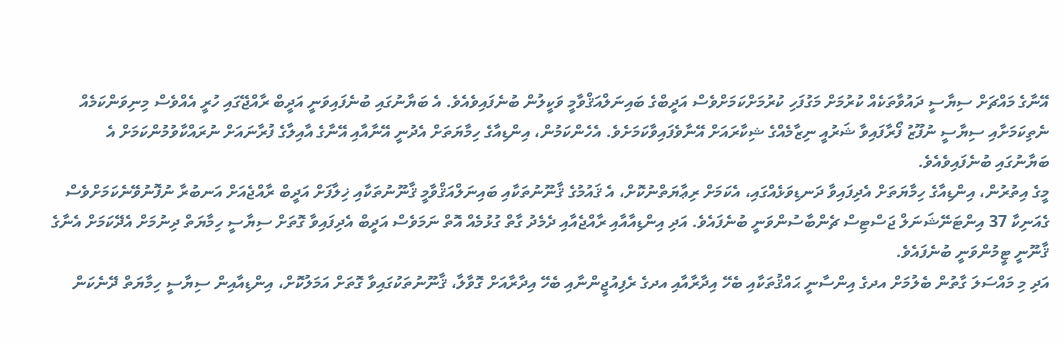އޭނާގެ މައްޗަށް ސިޔާސީ ދައުވާތަކެއް ކުރުމަށް މަގުފަހި ކުރުމަށްކަމަށްވެސް އަދީބްގެ ބައިނަލްއަޤްވާމީ ވަކީލުން ބުނެފައިވެއެވެ. އެ ބަޔާނުގައި ބުނެފައިވަނީ އަދީބް ރާއްޖޭގައި ހުރީ އެއްވެސް މިނިވަންކަމެއް ނެތިކަމަށާއި ސިޔާސީ ނުފޫޒު ފޯރާފައިވާ ޝަރުއީ ނިޒާމެއްގެ ޝިކާރައަށް އޭނާވެފައިވާކަމަށެވެ. އެހެންކަމުން، އިންޑިއާގެ ހިމާޔަތަށް އެދުނީ އޭނާއާއި އޭނާގެ އާއިލާގެ ފުރާނައަށް ނުރައްކާވުމުންކަމަށް އެ ބަޔާނުގައި ބުނެފައިވެއެވެ.
މީގެ އިތުރުން، އިންޑިއާގެ ހިމާޔަތަށް އެދިފައިވާ ދަނޑިވަޅެއްގައި، އެކަމަށް ރިޢާޔަތްނުކޮށް، އެ ޤައުމުގެ ޤާނޫނުތަކާއި ބައިނަލްއަޤްވާމީ ޤާނޫނުތަކާއި ޚިލާފަށް އަދީބް ރާއްޖެއަށް އަނބުރާ ނުފޮނުވޭނެކަމަށްވެސް ގެއަނިކާ 37 އިންޓަނޭޝަނަލް ޖަސްޓިސް ޗެންބާސުންވަނީ ބުނެފައެވެ. އަދި އިންޑިއާއާއި ރާއްޖެއާއި ދެމެދު ގާތް ގުޅުމެއް އޮތް ނަމަވެސް އަދީބް އެދިފައިވާ ގޮތަށް ސިޔާސީ ހިމާޔަތް ދިނުމަށް އެދޭކަމަށް އެނާގެ ޤާނޫނީ ޓީމުންވަނީ ބުނެފައެވެ.
އަދި މި މައްސަލަ ގާތުން ބެލުމަށް އދގެ އިންސާނީ ޙައްޤުތަކާއި ބެހޭ އިދާރާއާއި އދގެ ރެފިއުޖީންނާއި ބެހޭ އިދާރާއަށް ގޮވާލާ، ޤާނޫނުތަކުގައިވާ ގޮތަށް އަމަލުކޮށް، އިންޑިއާއިން ސިޔާސީ ހިމާޔަތް ދޭނެކަން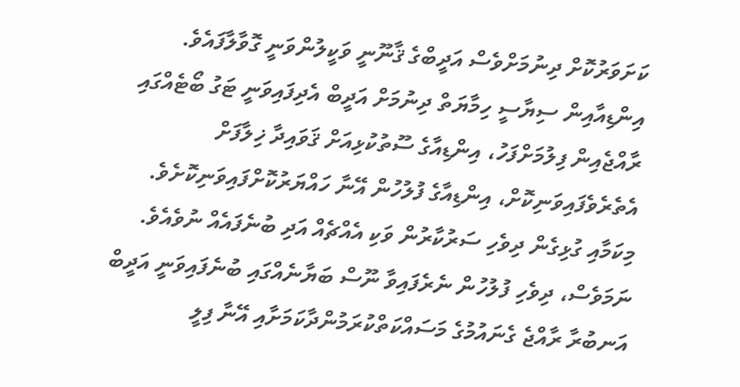ކަށަވަރުކޮށް ދިނުމަށްވެސް އަދީބްގެ ޤާނޫނީ ވަކީލުންވަނީ ގޮވާލާފައެވެ.
އިންޑިއާއިން ސިޔާސީ ހިމާޔަތް ދިނުމަށް އަދީބް އެދިފައިވަނީ ޓަގު ބޯޓެއްގައި ރާއްޖެއިން ފިލުމަށްފަހު، އިންޑިއާގެ ސޫތުކުޅިއަށް ޤަވައިދާ ޚިލާފަށް އެތެރެވެފައިވަނިކޮށް، އިންޑިއާގެ ފުލުހުން އޭނާ ހައްޔަރުކޮށްފައިވަނިކޮށެވެ. މިކަމާއި ގުޅިގެން ދިވެހި ސަރުކާރުން ވަކި އެއްޗެއް އަދި ބުނެފައެއް ނުވެއެވެ. ނަމަވެސް، ދިވެހި ފުލުހުން ނެރެފައިވާ ނޫސް ބަޔާނެއްގައި ބުނެފައިވަނީ އަދީބް އަނބުރާ ރާއްޖެ ގެނައުމުގެ މަސައްކަތްކުރަމުންދާކަމަށާއި އޭނާ ފިލީ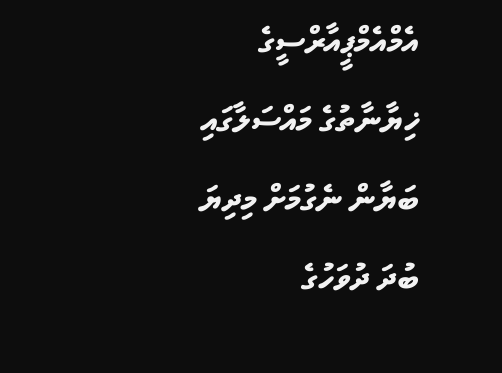އެމްއެމްޕީއާރްސީގެ ޚިޔާނާތުގެ މައްސަލާގައި ބަޔާން ނެގުމަށް މިދިޔަ ބުދަ ދުވަހުގެ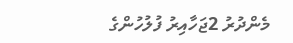މެންދުރު 2ޖަހާއިރު ފުލުހުންގެ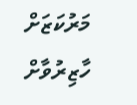މަރުކަޒަށް ހާޒިރުވާށް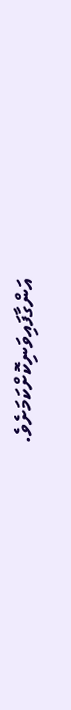އަންގާފައިވަނިކޮށްކަމަށެވެ.